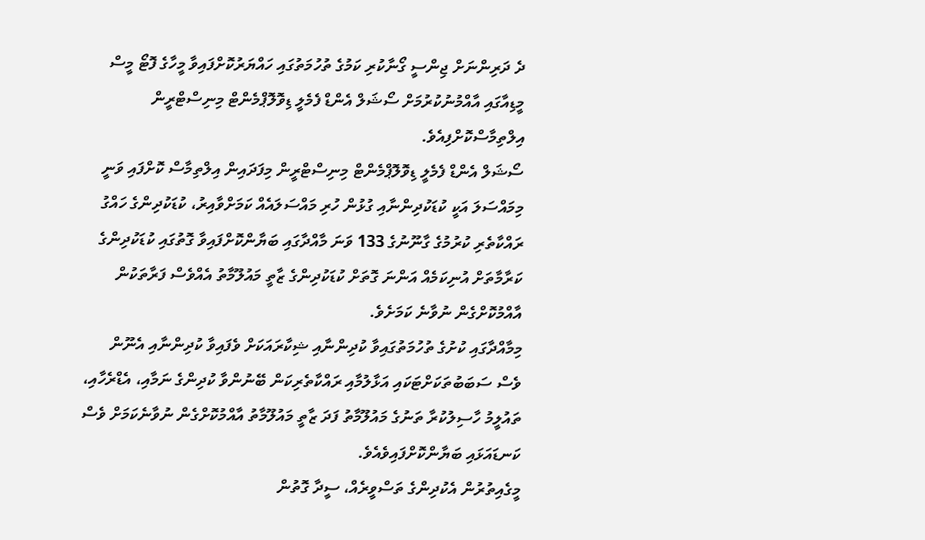ދެ ދަރިންނަށް ޖިންސީ ގޯނާކުރި ކަމުގެ ތުހުމަތުގައި ހައްޔަރުކޮށްފައިވާ މީހާގެ ފޮޓޯ މީސް މީޑިއާގައި އާއްމުނުކުރުމަށް ސޯޝަލް އެންޑް ފެމެލީ ޑިވޮލޮޕްމެންޓް މިނިސްޓްރީން އިލްތިމާސްކޮށްފިއެވެ.
ސޯޝަލް އެންޑް ފެމެލީ ޑިވޮލޮޕްމެންޓް މިނިސްޓްރީން މިފަދައިން އިލްތިމާސް ކޮށްފައި ވަނީ މިމައްސަލަ އަކީ ކުޑަކުދިންނާއި ގުޅުން ހުރި މައްސަލައެއް ކަމަށްވާއިރު، ކުޑަކުދިންގެ ހައްގު ރައްކާތެރި ކުރުމުގެ ގާނޫނުގެ 133 ވަނަ މާއްދާގައި ބަޔާންކޮށްފައިވާ ގޮތުގައި ކުޑަކުދިންގެ ކަރާމާތަށް އުނިކަމެއް އަންނަ ގޮތަށް ކުޑަކުދިންގެ ޒާތީ މައުލޫމާތު އެއްވެސް ފަރާތަކުން އާއްމުކޮށްގެން ނުވާނެ ކަމަށެވެ.
މިމާއްދާގައި ކުށުގެ ތުހުމަތުގައިވާ ކުދިންނާއި ޝިކާރައަކަށް ވެފައިވާ ކުދިންނާއި އެނޫން ވެސް ސަބަބުތަކަށްޓަކައި އަޅާލުމާއި ރައްކާތެރިކަން ބޭނުންވާ ކުދިންގެ ނަމާއި، އެޑްރެހާއި، ތައުލީމު ހާސިލުކުރާ ތަނުގެ މައުލޫމާތު ފަދަ ޒާތީ މައުލޫމާތު އާއްމުކޮށްގެން ނުވާނެކަމަށް ވެސް ކަނޑައަޅައި ބަޔާންކޮށްފައިވެއެވެ.
މީގެއިތުރުން އެކުދިންގެ ތަސްވީރެއް، ސީދާ ގޮތުން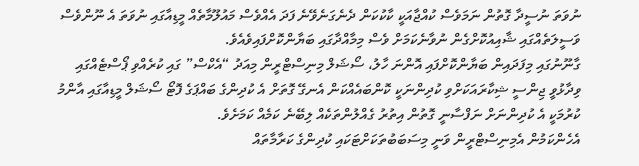ނުވަތަ ނުސީދާ ގޮތުން ނަމަވެސް ކުއްޖާއަކީ ކާކުކަން ދެނެގަނެވޭނެ ފަދަ އެއްވެސް މައުލޫމާތެއް މީޑިއާގައި ނުވަތަ އެ ނޫންވެސް ވަސީލަތެއްގައި ޝާއިއުކޮށްގެން ނުވާނެކަމަށް ވެސް މިމާއްދާގައި ބަޔާންކޮށްފައިވެއެވެ.
ގާނޫނުގައި މިފަދައިން ބަޔާންކޮށްފައި އޮންނަ ހާލު، ސޯޝަލް މިނިސްޓްރީން މިއަދު “އެކްސް” ގައި ކުރެއްވި ޕޯސްޓެއްގައި ވިދާޅުވީ ޖިންސީ ޝިކާރައަކަށްވި ކުދިންނަކީ ކޮންބައެއްކަން އެނގޭ ގޮތަށް އެ ކުދިންގެ ބައްޕަގެ ފޮޓޯ ސޯޝަލް މީޑިއާގައި އާންމު ކުރުމަކީ އެ ކުދިންނަށް ނަފްސާނީ ގޮތުން އިތުރު ގެއްލުންތަކެއް ލިބޭނެ ކަމެއް ކަމަށެވެ.
އެހެންކަމުން އެމިނިސްޓްރީން ވަނީ މިސަބަބުތަކަށްޓަކައި ކުދިންގެ ކަރާމާތައް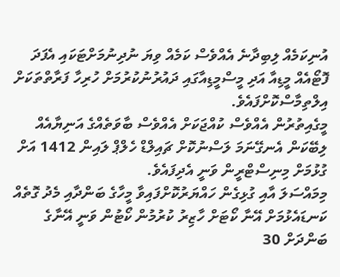އުނިކަމެއް ލިބިދާނެ އެއްވެސް ކަމެއް ވިޔަ ނުދިނުމަށްޓަކައި އެފަދަ ފޮޓޯއެއް މީޑިއާ އަދި މީސްމީޑިއާގައި ދައުރުނުކުރުމަށް ހުރިހާ ފަރާތްތަކަށް އިލްތިމާސްކޮށްފައެވެ.
މީގެއިތުރުން އެއްވެސް ކުއްޖަކަށް އެއްވެސް ބާވަތެއްގެ އަނިޔާއެއް ލިބޭކަން އެނގޭނަމަ ލަސްނުކޮށް ޗައިލްޑް ހެލްޕް ލައިން 1412 އަށް ގުޅުމަށް މިނިސްޓްރީން ވަނީ އެދިފައެވެ.
މިމައްސަލަ އާއި ގުޅިގެން ހައްޔަރުކޮށްފައިވާ މީހާގެ ބަންދާއި މެދު ގޮތެއް ކަނޑައެޅުމަށް އޭނާ ކޯޓަށް ހާޒިރު ކުރުމުން ކޯޓުން ވަނީ އޭނާގެ ބަންދަށް 30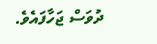ދުވަސް ޖަހާފައެވެ.